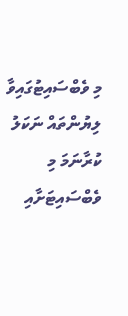މި ވެބްސައިޓުގައިވާ ލިޔުންތައް ނަކަލު ކުރާނަމަ މި ވެބްސައިޓަށާއި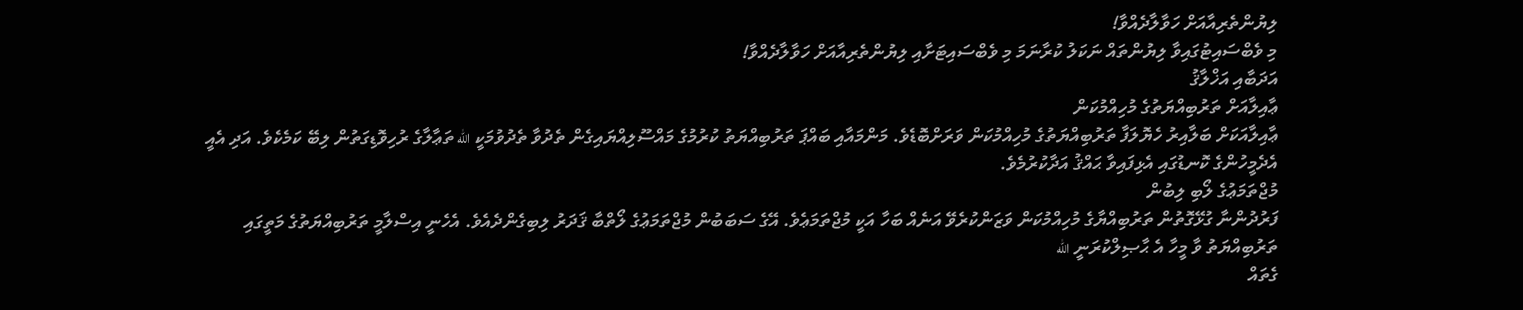ލިޔުންތެރިއާއަށް ހަވާލާދެއްވާ!
މި ވެބްސައިޓުގައިވާ ލިޔުންތައް ނަކަލު ކުރާނަމަ މި ވެބްސައިޓަށާއި ލިޔުންތެރިއާއަށް ހަވާލާދެއްވާ!
އަދަބާއި އަޚްލާޤު
ޢާއިލާއަށް ތަރުބިއްޔަތުގެ މުހިއްމުކަން
ޢާއިލާއަކަށް ބަލާއިރު ހެޔޮލަފާ ތަރުބިއްޔަތުގެ މުހިއްމުކަން ވަރަށްބޮޑެވެ. މަންމައާއި ބައްޕަ ތަރުބިއްޔަތު ކުރުމުގެ މައްސޫލިއްޔައިގެން ތެދުވާ ތެދުވުމަކީ الله ތަޢާލާގެ ރުހިވޮޑިގަތުން ލިބޭ ކަމެކެވެ. އަދި އެއީ އެދެމީހުންގެ ކޮނޑުގައި އެޅިފައިވާ ޙައްޤު އަދާކުރުމެވެ.
މުޖްތަމަޢުގެ ލޯބި ލިބުން
ފަރުދުންނާ ގުޅޭގޮތުން ތަރުބިއްޔާގެ މުހިއްމުކަން ވަޒަންކުރެވޭ އަނެއް ބަހާ އަކީ މުޖްތަމަޢެވެ. އޭގެ ސަބަބުން މުޖްތަމަޢުގެ ލޯތްބާ ޤަދަރު ލިބިގެންދެއެވެ. އެހެނީ އިސްލާމީ ތަރުބިއްޔަތުގެ މަތީގައި ތަރުބިއްޔަތު ވާ މީހާ އެ ޙާޞިލްކުރަނީ الله
ގެތައް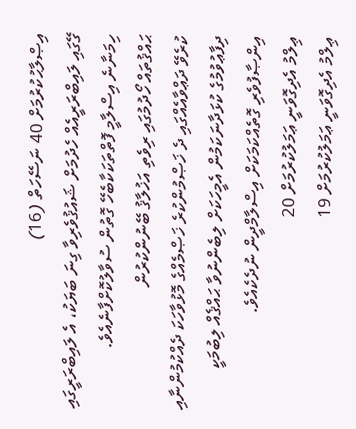އިޞްލާޙުކުރުމަށް 40 ނަސޭހަތް (16)
ގޭގައި ލައިބްރަރީއެއް ހެދުމަށް ޝައުޤުވެރިވާ ގިނަ ބަޔަކު، އެ ލައިބްރަރީގައި ހިމަނާނެ އިސްލާމީ ފޮތްތަކަކާބެހޭ ގޮތުން ސުވާލުކޮށްފާނެއެވެ.
ޙައްޤުތައް ހޯދުމުގައި ރިވެތި އަޚުލާޤު ބޭނުންކުރުން
ކުރެވޭ ދަޢްވާއެއްގައި ދެ ޚަޞްމުންކުރެ ޚަޞްމެއްގެ މޮޅުވާހަކަ ދެއްކުމުންނާއި ދިފާޢުވުމުގެ ކުޅަދާނަކަމުން އެމީހަކަށް ލިބެންނުވާ ޙައްޤެއް ލިބުމަކީ އިންޞާފުވެރި ގޮތެއްކަމަކަށް އިސްލާމްދީން ނުދެކެއެވެ.
ޢިލްމު އެދިގޮވަނީ ޢަމަލުކުރުމަށް 20
ޢިލްމު އެދިގޮވަނީ ޢަމަލުކުރުމަށް 19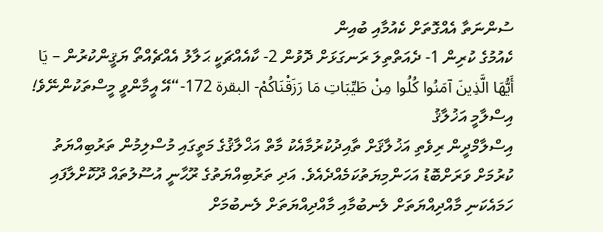ސުންނަތާ އެއްގޮތަށް ކެއުމާއި ބުއިން
ކެއުމުގެ ކުރިން 1- ދެއަތްތިލަ ރަނގަޅަށް ދޮވުން 2- ކާއެއްޗަކީ ޙަލާލު އެއްޗެއްތޯ ޔަޤީންކުރުން – يَا أَيُّهَا الَّذِينَ آمَنُوا كُلُوا مِنْ طَيِّبَاتِ مَا رَزَقْنَاكُمْ- البقرة 172-“އޭ އީމާންވީ މީސްތަކުންނޭވެ!
އިސްލާމީ އަޚުލާޤު
އިސްލާމްދީން ރިވެތި އަޚުލާޤަށް ތާއިދުކުރުމާއެކު މާތް އަޚްލާޤުގެ މަތީގައި މުސްލިމުން ތަރުބިއްޔަތު ކުރުމަށް ވަރަށްބޮޑު އަހަންމިޔަތުކަމެއްދެއެވެ. އަދި ތަރުބިއްޔަތުގެ ރޫޙާނީ އުސޫލުތައް ދޫކޮށްލާފައި ހަމައެކަނި މާއްދިއްޔަތަށް ލެނބުމާއި މާއްދިއްޔަތަށް ލެނބުމަށް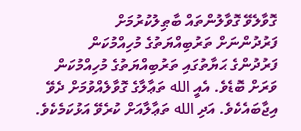ގޮވާލެވޭ ގޮވާލުންތައް ބާޠިލުކުރުމަށް
ފަރުދުންނަށް ތަރުބިއްޔަތުގެ މުހިއްމުކަން
ފަރުދުންގެ ޙަޔާތުގައި ތަރުބިއްޔަތުގެ މުހިއްމުކަން ވަރަށް ބޮޑެވެ. އެއީ الله ތަޢާލާގެ ގޮވާލެއްވުމަށް ދެވޭ އިޖާބައެކެވެ. އަދި الله ތަޢާލާއަށް ކުރެވޭ އަޅުކަމެކެވެ.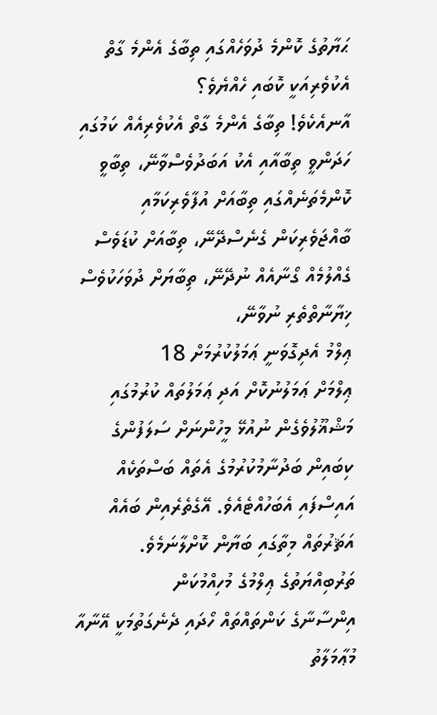ޙަޔާތުގެ ކޮންމެ ދުވަހެއްގައި ތިބާގެ އެންމެ ގާތް އެކުވެރިއަކީ ކޮބައި ހެއްޔެވެ؟
އާނއެކެވެ! ތިބާގެ އެންމެ ގާތް އެކުވެރިއެއް ކަމުގައި ހަދަންވީ ތިބާއާއި އެކު އަބަދުވެސްވާނޭ، ތިބާވީ ކޮންމެތަނެއްގައި ތިބާއަށް އުފާވެރިކަމާއި ބާއްޖަވެރިކަން ގެނެސްދޭނޭ، ތިބާއަށް ކުޑަވެސް ގެއްލުމެއް ގޯނާއެއް ނުދޭނޭ، ތިބާޔަށް ދުވަހަކުވެސް ޚިޔާނާތްތެރި ނުވާނޭ،
ޢިލްމު އެދިގޮވަނީ ޢަމަލުކުރުމަށް 18
ޢިލްމަށް ޢަމަލުނުކޮށް އަދި ޢަމަލުތައް ކުރުމުގައި މަޝްޣޫލުވެގެން ނުއުޅޭ މީހުންނަށް ސަލަފުންގެ ކިބައިން ބަދުނާމުކުރުމުގެ އެތައް ބަސްތަކެއް އައިސްފައި އެބަހުއްޓެއެވެ. އޭގެތެރެއިން ބައެއް އަޘަރުތައް މިތާގައި ބަޔާން ކޮށްލާނަމެވެ.
ތަރުބިއްޔަތުގެ ޢިލްމުގެ މުހިއްމުކަން
އިންސާނާގެ ކަންތައްތައް ހޯދައި ދެނެގަތުމަކީ އޭނާއާ މުޢާމަލާތު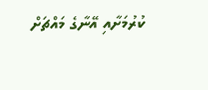ކުރުމަށާއި އޭނާގެ މައްޗަށް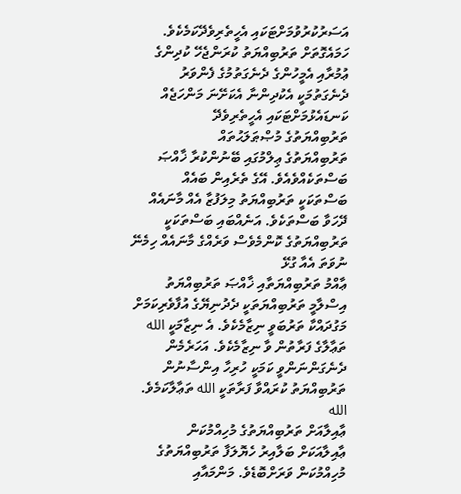އަސަރުކުރުވުމަށްޓަކައި އެހީތެރިވެދޭކަމެކެވެ. ހަމައެގޮތަށް ތަރުބިއްޔަތު ކުރަންޖެހޭ ކުދިންގެ ޢުމުރާއި އެމީހުންގެ ދެނެގަތުމުގެ ފެންވަރު ދެނެގަތުމަކީ އެކުދިންނާ އެކަށޭނަ މަންހަޖެއް ކަނޑައެޅުމަށްޓަކައި އެހީތެރިވެދޭ
ތަރުބިއްޔަތުގެ މުޞްޠަލަޙުތައް
ތަރުބިއްޔަތުގެ ޢިލްމުގައި ބޭނުންކުރާ ޚާއްޞަ ބަސްތަކެއްވެއެވެ. އޭގެ ތެރެއިން ބައެއް ބަސްތަކަކީ ތަރުބިއްޔަތު މިލަފުޒާ އެއް މާނައެއް ދޭހަވާ ބަސްތަކެވެ. އަނެއްބައި ބަސްތަކަކީ ތަރުބިއްޔަތުގެ ކޮންމެވެސް ވަރެއްގެ މާނައެއް ހިމެނޭ ނުވަތަ އެއާ ގުޅޭ
ޢާއްމު ތަރުބިއްޔަތާއި ޚާއްޞަ ތަރުބިއްޔަތު
އިސްލާމީ ތަރުބިއްޔަތަކީ ދެދުނިޔޭގެ އުފާވެރިކަމަށް މަގުދައްކާ ތަރުބަވީ ނިޒާމެކެވެ. އެ ނިޒާމަކީ الله ތަޢާލާގެ ފަރާތުން ވާ ނިޒާމެކެވެ. އަހަރެމެން ދެނެގަންނަންވީ ކަމަކީ ހުރިހާ އިންސާނުން ތަރުބިއްޔަތު ކުރައްވާ ފަރާތަކީ الله ތަޢާލާކަމެވެ. الله
ޢާއިލާއަށް ތަރުބިއްޔަތުގެ މުހިއްމުކަން
ޢާއިލާއަކަށް ބަލާއިރު ހެޔޮލަފާ ތަރުބިއްޔަތުގެ މުހިއްމުކަން ވަރަށްބޮޑެވެ. މަންމައާއި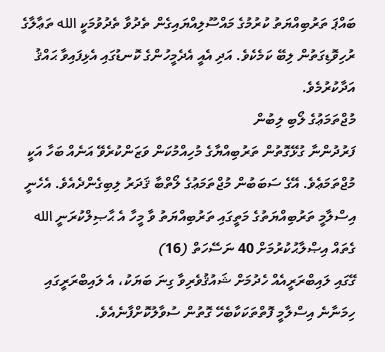ބައްޕަ ތަރުބިއްޔަތު ކުރުމުގެ މައްސޫލިއްޔައިގެން ތެދުވާ ތެދުވުމަކީ الله ތަޢާލާގެ ރުހިވޮޑިގަތުން ލިބޭ ކަމެކެވެ. އަދި އެއީ އެދެމީހުންގެ ކޮނޑުގައި އެޅިފައިވާ ޙައްޤު އަދާކުރުމެވެ.
މުޖްތަމަޢުގެ ލޯބި ލިބުން
ފަރުދުންނާ ގުޅޭގޮތުން ތަރުބިއްޔާގެ މުހިއްމުކަން ވަޒަންކުރެވޭ އަނެއް ބަހާ އަކީ މުޖްތަމަޢެވެ. އޭގެ ސަބަބުން މުޖްތަމަޢުގެ ލޯތްބާ ޤަދަރު ލިބިގެންދެއެވެ. އެހެނީ އިސްލާމީ ތަރުބިއްޔަތުގެ މަތީގައި ތަރުބިއްޔަތު ވާ މީހާ އެ ޙާޞިލްކުރަނީ الله
ގެތައް އިޞްލާޙުކުރުމަށް 40 ނަސޭހަތް (16)
ގޭގައި ލައިބްރަރީއެއް ހެދުމަށް ޝައުޤުވެރިވާ ގިނަ ބަޔަކު، އެ ލައިބްރަރީގައި ހިމަނާނެ އިސްލާމީ ފޮތްތަކަކާބެހޭ ގޮތުން ސުވާލުކޮށްފާނެއެވެ.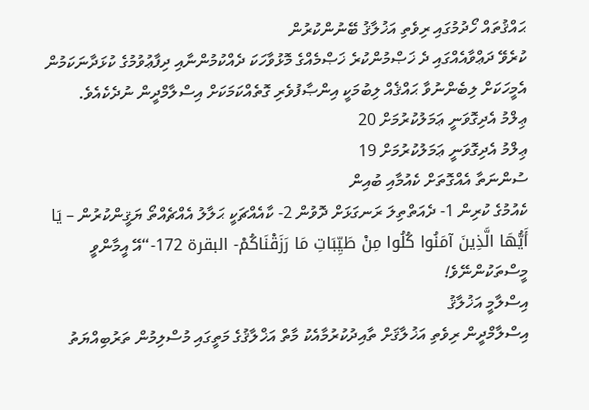ޙައްޤުތައް ހޯދުމުގައި ރިވެތި އަޚުލާޤު ބޭނުންކުރުން
ކުރެވޭ ދަޢްވާއެއްގައި ދެ ޚަޞްމުންކުރެ ޚަޞްމެއްގެ މޮޅުވާހަކަ ދެއްކުމުންނާއި ދިފާޢުވުމުގެ ކުޅަދާނަކަމުން އެމީހަކަށް ލިބެންނުވާ ޙައްޤެއް ލިބުމަކީ އިންޞާފުވެރި ގޮތެއްކަމަކަށް އިސްލާމްދީން ނުދެކެއެވެ.
ޢިލްމު އެދިގޮވަނީ ޢަމަލުކުރުމަށް 20
ޢިލްމު އެދިގޮވަނީ ޢަމަލުކުރުމަށް 19
ސުންނަތާ އެއްގޮތަށް ކެއުމާއި ބުއިން
ކެއުމުގެ ކުރިން 1- ދެއަތްތިލަ ރަނގަޅަށް ދޮވުން 2- ކާއެއްޗަކީ ޙަލާލު އެއްޗެއްތޯ ޔަޤީންކުރުން – يَا أَيُّهَا الَّذِينَ آمَنُوا كُلُوا مِنْ طَيِّبَاتِ مَا رَزَقْنَاكُمْ- البقرة 172-“އޭ އީމާންވީ މީސްތަކުންނޭވެ!
އިސްލާމީ އަޚުލާޤު
އިސްލާމްދީން ރިވެތި އަޚުލާޤަށް ތާއިދުކުރުމާއެކު މާތް އަޚްލާޤުގެ މަތީގައި މުސްލިމުން ތަރުބިއްޔަތު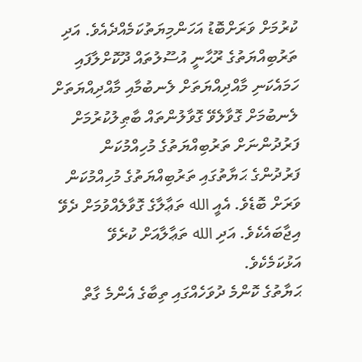ކުރުމަށް ވަރަށްބޮޑު އަހަންމިޔަތުކަމެއްދެއެވެ. އަދި ތަރުބިއްޔަތުގެ ރޫޙާނީ އުސޫލުތައް ދޫކޮށްލާފައި ހަމައެކަނި މާއްދިއްޔަތަށް ލެނބުމާއި މާއްދިއްޔަތަށް ލެނބުމަށް ގޮވާލެވޭ ގޮވާލުންތައް ބާޠިލުކުރުމަށް
ފަރުދުންނަށް ތަރުބިއްޔަތުގެ މުހިއްމުކަން
ފަރުދުންގެ ޙަޔާތުގައި ތަރުބިއްޔަތުގެ މުހިއްމުކަން ވަރަށް ބޮޑެވެ. އެއީ الله ތަޢާލާގެ ގޮވާލެއްވުމަށް ދެވޭ އިޖާބައެކެވެ. އަދި الله ތަޢާލާއަށް ކުރެވޭ އަޅުކަމެކެވެ.
ޙަޔާތުގެ ކޮންމެ ދުވަހެއްގައި ތިބާގެ އެންމެ ގާތް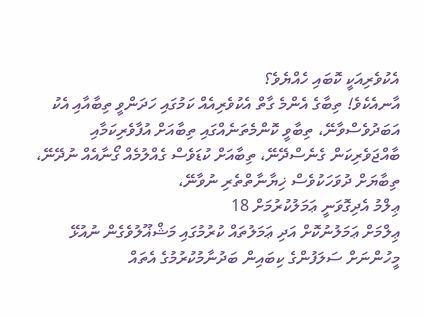އެކުވެރިއަކީ ކޮބައި ހެއްޔެވެ؟
އާނއެކެވެ! ތިބާގެ އެންމެ ގާތް އެކުވެރިއެއް ކަމުގައި ހަދަންވީ ތިބާއާއި އެކު އަބަދުވެސްވާނޭ، ތިބާވީ ކޮންމެތަނެއްގައި ތިބާއަށް އުފާވެރިކަމާއި ބާއްޖަވެރިކަން ގެނެސްދޭނޭ، ތިބާއަށް ކުޑަވެސް ގެއްލުމެއް ގޯނާއެއް ނުދޭނޭ، ތިބާޔަށް ދުވަހަކުވެސް ޚިޔާނާތްތެރި ނުވާނޭ،
ޢިލްމު އެދިގޮވަނީ ޢަމަލުކުރުމަށް 18
ޢިލްމަށް ޢަމަލުނުކޮށް އަދި ޢަމަލުތައް ކުރުމުގައި މަޝްޣޫލުވެގެން ނުއުޅޭ މީހުންނަށް ސަލަފުންގެ ކިބައިން ބަދުނާމުކުރުމުގެ އެތައް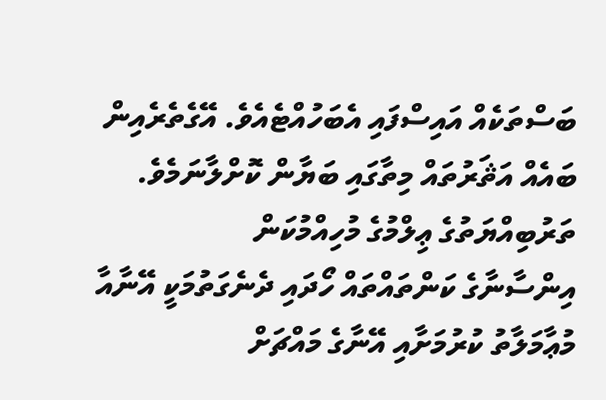ބަސްތަކެއް އައިސްފައި އެބަހުއްޓެއެވެ. އޭގެތެރެއިން ބައެއް އަޘަރުތައް މިތާގައި ބަޔާން ކޮށްލާނަމެވެ.
ތަރުބިއްޔަތުގެ ޢިލްމުގެ މުހިއްމުކަން
އިންސާނާގެ ކަންތައްތައް ހޯދައި ދެނެގަތުމަކީ އޭނާއާ މުޢާމަލާތު ކުރުމަށާއި އޭނާގެ މައްޗަށް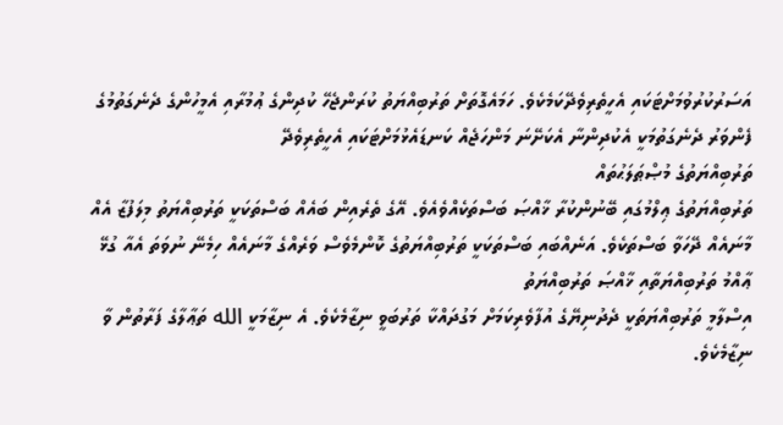އަސަރުކުރުވުމަށްޓަކައި އެހީތެރިވެދޭކަމެކެވެ. ހަމައެގޮތަށް ތަރުބިއްޔަތު ކުރަންޖެހޭ ކުދިންގެ ޢުމުރާއި އެމީހުންގެ ދެނެގަތުމުގެ ފެންވަރު ދެނެގަތުމަކީ އެކުދިންނާ އެކަށޭނަ މަންހަޖެއް ކަނޑައެޅުމަށްޓަކައި އެހީތެރިވެދޭ
ތަރުބިއްޔަތުގެ މުޞްޠަލަޙުތައް
ތަރުބިއްޔަތުގެ ޢިލްމުގައި ބޭނުންކުރާ ޚާއްޞަ ބަސްތަކެއްވެއެވެ. އޭގެ ތެރެއިން ބައެއް ބަސްތަކަކީ ތަރުބިއްޔަތު މިލަފުޒާ އެއް މާނައެއް ދޭހަވާ ބަސްތަކެވެ. އަނެއްބައި ބަސްތަކަކީ ތަރުބިއްޔަތުގެ ކޮންމެވެސް ވަރެއްގެ މާނައެއް ހިމެނޭ ނުވަތަ އެއާ ގުޅޭ
ޢާއްމު ތަރުބިއްޔަތާއި ޚާއްޞަ ތަރުބިއްޔަތު
އިސްލާމީ ތަރުބިއްޔަތަކީ ދެދުނިޔޭގެ އުފާވެރިކަމަށް މަގުދައްކާ ތަރުބަވީ ނިޒާމެކެވެ. އެ ނިޒާމަކީ الله ތަޢާލާގެ ފަރާތުން ވާ ނިޒާމެކެވެ.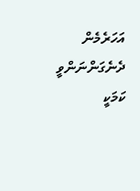އަހަރެމެން ދެނެގަންނަންވީ ކަމަކީ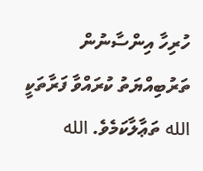ހުރިހާ އިންސާނުން ތަރުބިއްޔަތު ކުރައްވާ ފަރާތަކީ الله ތަޢާލާކަމެވެ. الله